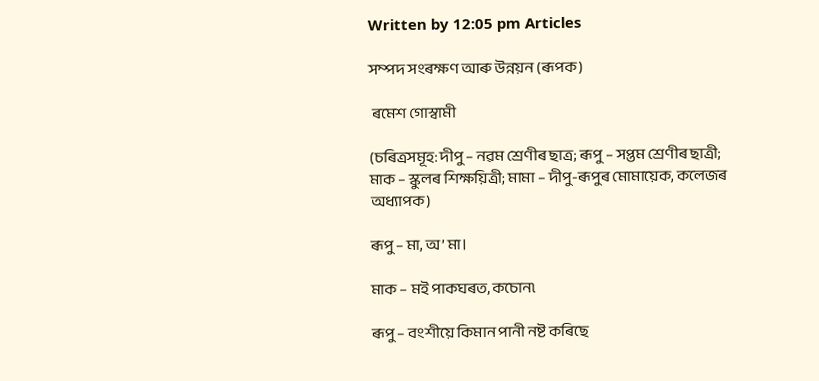Written by 12:05 pm Articles

সম্পদ সংৰক্ষণ আৰু উন্নয়ন (ৰূপক)

 ৰমেশ গোস্বামী

(চৰিত্ৰসমূহ: দীপু – নৱম শ্ৰেণীৰ ছাত্ৰ; ৰূপু – সপ্তম শ্ৰেণীৰ ছাত্ৰী; মাক – স্কুলৰ শিক্ষয়িত্ৰী; মামা – দীপু-ৰূপুৰ মোমায়েক, কলেজৰ অধ্যাপক)

ৰূপু – মা, অ’ মা।

মাক – মই পাকঘৰত, কচোন৷

ৰূপু – বংশীয়ে কিমান পানী নষ্ট কৰিছে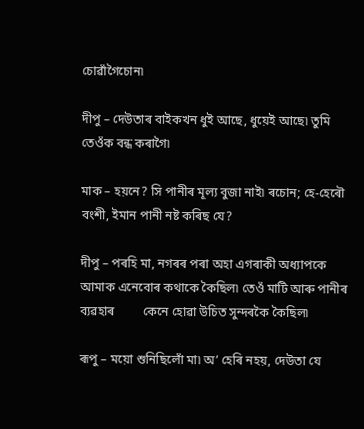চোৱাঁগৈচোন৷

দীপু – দেউতাৰ বাইকখন ধুই আছে, ধুয়েই আছে৷ তুমি তেওঁক বন্ধ কৰাগৈ৷

মাক – হয়নে? সি পানীৰ মূল্য বুজা নাই৷ ৰচোন; হে-হেৰৌ বংশী, ইমান পানী নষ্ট কৰিছ যে?

দীপু – পৰহি মা, নগৰৰ পৰা অহা এগৰাকী অধ্যাপকে আমাক এনেবোৰ কথাকে কৈছিল৷ তেওঁ মাটি আৰু পানীৰ ব্যৱহাৰ         কেনে হোৱা উচিত সুন্দৰকৈ কৈছিল৷

ৰূপু – ময়ো শুনিছিলোঁ মা৷ অ’ হেৰি নহয়, দেউতা যে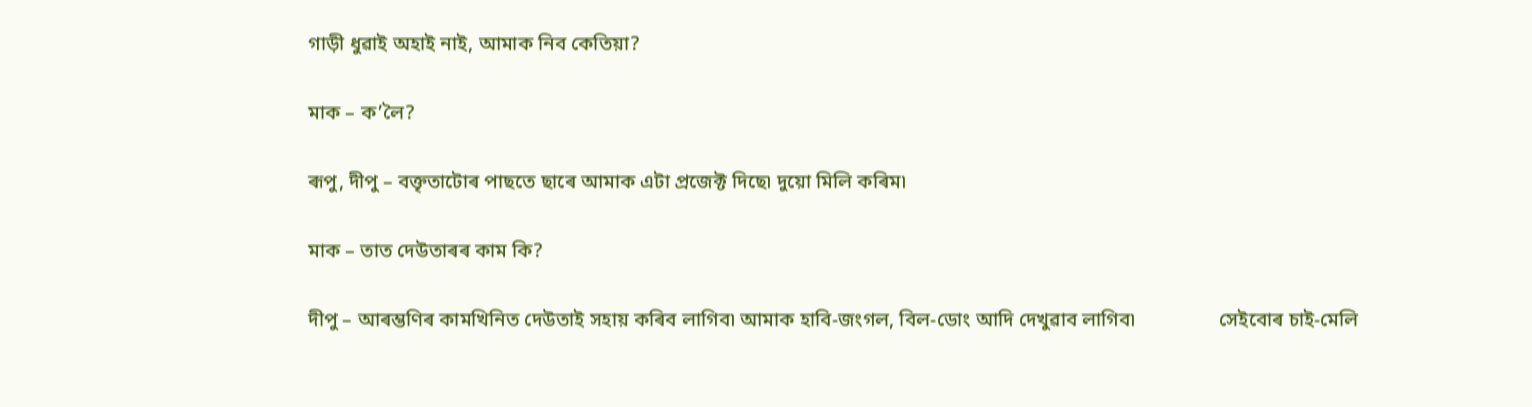গাড়ী ধুৱাই অহাই নাই, আমাক নিব কেতিয়া?

মাক – ক’লৈ?

ৰূপু, দীপু – বক্তৃতাটোৰ পাছতে ছাৰে আমাক এটা প্ৰজেক্ট দিছে৷ দুয়ো মিলি কৰিম৷

মাক – তাত দেউতাৰৰ কাম কি?

দীপু – আৰম্ভণিৰ কামখিনিত দেউতাই সহায় কৰিব লাগিব৷ আমাক হাবি-জংগল, বিল-ডোং আদি দেখুৱাব লাগিব৷                 সেইবোৰ চাই-মেলি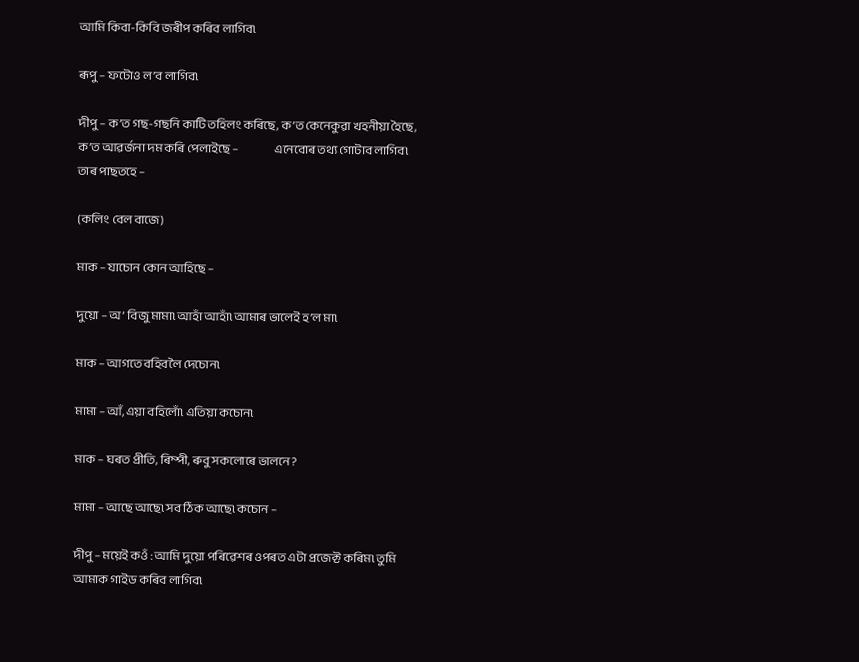আমি কিবা-কিবি জৰীপ কৰিব লাগিব৷

ৰূপু – ফটোও ল’ব লাগিব৷

দীপু – ক’ত গছ-গছনি কাটি তহিলং কৰিছে, ক’ত কেনেকুৱা খহনীয়া হৈছে, ক’ত আৱৰ্জনা দম কৰি পেলাইছে –                 এনেবোৰ তথ্য গোটাব লাগিব৷ তাৰ পাছতহে –

(কলিং বেল বাজে)

মাক – যাচোন কোন আহিছে –

দুয়ো – অ’ বিজু মামা৷ আহাঁ আহাঁ৷ আমাৰ ভালেই হ’ল মা৷

মাক – আগতে বহিবলৈ দেচোন৷

মামা – আঁ, এয়া বহিলোঁ৷ এতিয়া কচোন৷

মাক – ঘৰত প্ৰীতি, ৰিম্পী, ৰুবু সকলোৰে ভালনে?

মামা – আছে আছে৷ সব ঠিক আছে৷ কচোন –

দীপু – ময়েই কওঁ : আমি দুয়ো পৰিৱেশৰ ওপৰত এটা প্ৰজেক্ট কৰিম৷ তুমি আমাক গাইড কৰিব লাগিব৷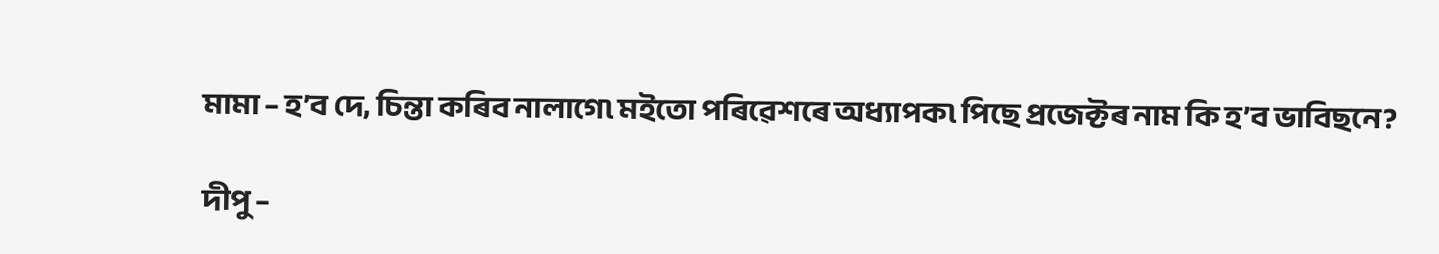মামা – হ’ব দে, চিন্তা কৰিব নালাগে৷ মইতো পৰিৱেশৰে অধ্যাপক৷ পিছে প্ৰজেক্টৰ নাম কি হ’ব ভাবিছনে?

দীপু –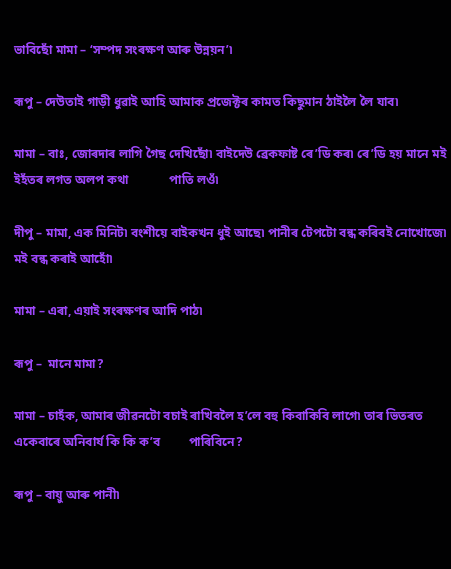ভাবিছোঁ মামা – ‘সম্পদ সংৰক্ষণ আৰু উন্নয়ন’৷

ৰূপু – দেউতাই গাড়ী ধুৱাই আহি আমাক প্ৰজেক্টৰ কামত কিছুমান ঠাইলৈ লৈ যাব৷

মামা – বাঃ, জোৰদাৰ লাগি গৈছ দেখিছোঁ৷ বাইদেউ ব্ৰেকফাষ্ট ৰে’ডি কৰ৷ ৰে’ডি হয় মানে মই ইহঁতৰ লগত অলপ কথা             পাতি লওঁ৷

দীপু – মামা, এক মিনিট৷ বংশীয়ে বাইকখন ধুই আছে৷ পানীৰ টেপটো বন্ধ কৰিবই নোখোজে৷ মই বন্ধ কৰাই আহোঁ৷

মামা – এৰা, এয়াই সংৰক্ষণৰ আদি পাঠ৷

ৰূপু –  মানে মামা?

মামা – চাহঁক, আমাৰ জীৱনটো বচাই ৰাখিবলৈ হ’লে বহু কিবাকিবি লাগে৷ তাৰ ভিতৰত একেবাৰে অনিবাৰ্য কি কি ক’ব         পাৰিবিনে?

ৰূপু – বায়ু আৰু পানী৷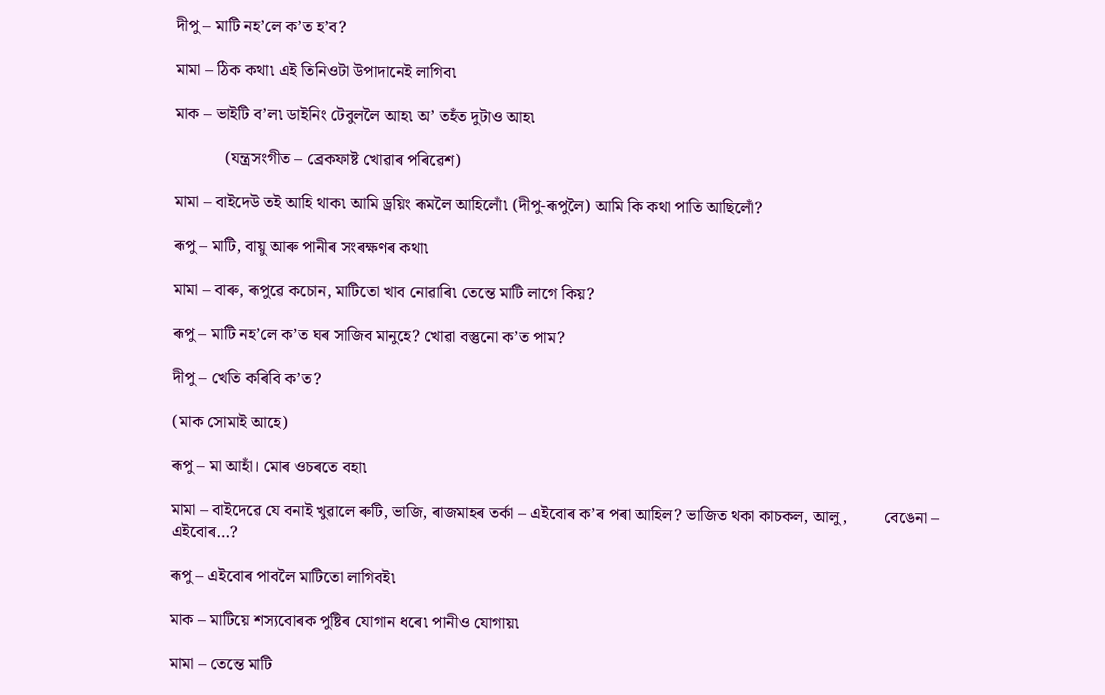দীপু – মাটি নহ’লে ক’ত হ’ব?

মামা – ঠিক কথা৷ এই তিনিওটা উপাদানেই লাগিব৷

মাক – ভাইটি ব’ল৷ ডাইনিং টেবুললৈ আহ৷ অ’ তহঁত দুটাও আহ৷

            (যন্ত্ৰসংগীত – ব্ৰেকফাষ্ট খোৱাৰ পৰিৱেশ)

মামা – বাইদেউ তই আহি থাক৷ আমি ড্ৰয়িং ৰূমলৈ আহিলোঁ৷ (দীপু-ৰূপুলৈ) আমি কি কথা পাতি আছিলোঁ?

ৰূপু – মাটি, বায়ু আৰু পানীৰ সংৰক্ষণৰ কথা৷

মামা – বাৰু, ৰূপুৱে কচোন, মাটিতো খাব নোৱাৰি৷ তেন্তে মাটি লাগে কিয়?

ৰূপু – মাটি নহ’লে ক’ত ঘৰ সাজিব মানুহে? খোৱা বস্তুনো ক’ত পাম?

দীপু – খেতি কৰিবি ক’ত?

(মাক সোমাই আহে)

ৰূপু – মা আহাঁ। মোৰ ওচৰতে বহা৷

মামা – বাইদেৱে যে বনাই খুৱালে ৰুটি, ভাজি, ৰাজমাহৰ তৰ্কা – এইবোৰ ক’ৰ পৰা আহিল? ভাজিত থকা কাচকল, আলু,         বেঙেনা – এইবোৰ…?

ৰূপু – এইবোৰ পাবলৈ মাটিতো লাগিবই৷

মাক – মাটিয়ে শস্যবোৰক পুষ্টিৰ যোগান ধৰে৷ পানীও যোগায়৷

মামা – তেন্তে মাটি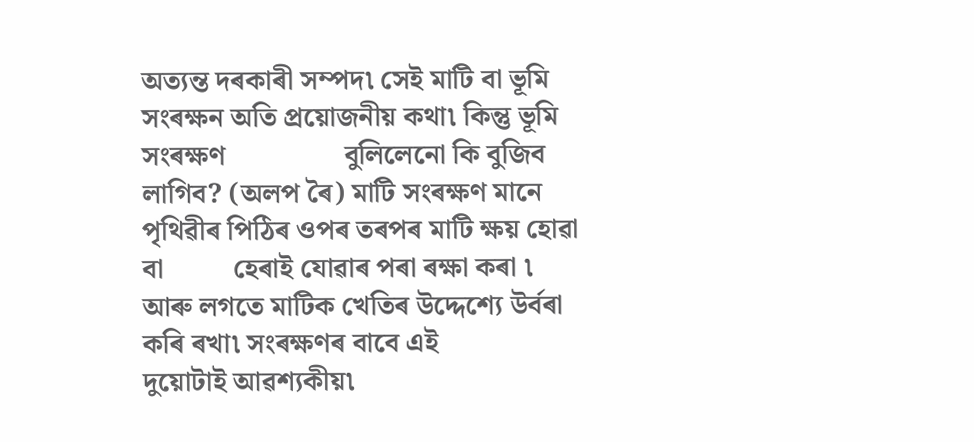অত্যন্ত দৰকাৰী সম্পদ৷ সেই মাটি বা ভূমি সংৰক্ষন অতি প্ৰয়োজনীয় কথা৷ কিন্তু ভূমি সংৰক্ষণ                 বুলিলেনো কি বুজিব লাগিব? (অলপ ৰৈ) মাটি সংৰক্ষণ মানে পৃথিৱীৰ পিঠিৰ ওপৰ তৰপৰ মাটি ক্ষয় হোৱা বা          হেৰাই যোৱাৰ পৰা ৰক্ষা কৰা ৷ আৰু লগতে মাটিক খেতিৰ উদ্দেশ্যে উৰ্বৰা কৰি ৰখা৷ সংৰক্ষণৰ বাবে এই              দুয়োটাই আৱশ্যকীয়৷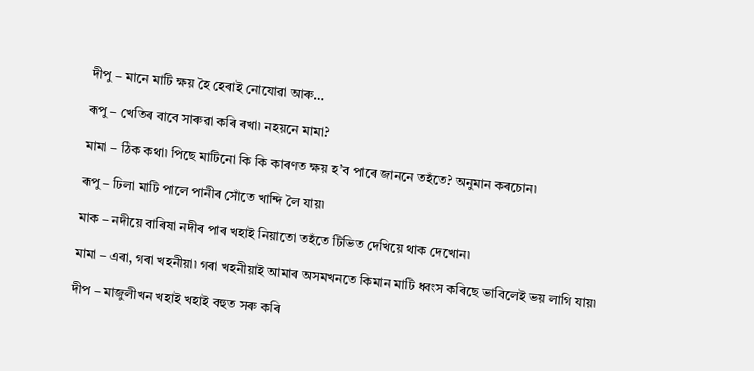দীপু – মানে মাটি ক্ষয় হৈ হেৰাই নোযোৱা আৰু…

ৰূপু – খেতিৰ বাবে সাৰুৱা কৰি ৰখা৷ নহয়নে মামা?

মামা – ঠিক কথা৷ পিছে মাটিনো কি কি কাৰণত ক্ষয় হ’ব পাৰে জাননে তহঁতে? অনুমান কৰচোন৷

ৰূপু – ঢিলা মাটি পালে পানীৰ সোঁতে খান্দি লৈ যায়৷

মাক – নদীয়ে বাৰিষা নদীৰ পাৰ খহাই নিয়াতো তহঁতে টিভিত দেখিয়ে থাক দেখোন৷

মামা – এৰা, গৰা খহনীয়া৷ গৰা খহনীয়াই আমাৰ অসমখনতে কিমান মাটি ধ্বংস কৰিছে ভাবিলেই ভয় লাগি যায়৷

দীপ – মাজুলীখন খহাই খহাই বহুত সৰু কৰি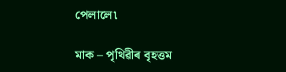পেলালে৷

মাক – পৃথিৱীৰ বৃহত্তম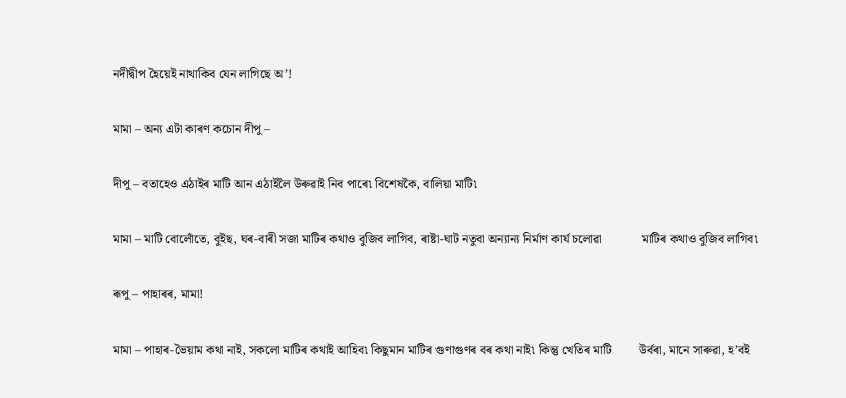নদীদ্বীপ হৈয়েই নাথাকিব যেন লাগিছে অ’!

মামা – অন্য এটা কাৰণ কচোন দীপু –

দীপু – বতাহেও এঠাইৰ মাটি আন এঠাইলৈ উৰুৱাই নিব পাৰে৷ বিশেষকৈ, বালিয়া মাটি৷

মামা – মাটি বোলোঁতে, বুইছ, ঘৰ-বাৰী সজা মাটিৰ কথাও বুজিব লাগিব, ৰাষ্টা-ঘাট নতুবা অন্যান্য নিৰ্মাণ কাৰ্য চলোৱা             মাটিৰ কথাও বুজিব লাগিব৷

ৰূপু – পাহাৰৰ, মামা!

মামা – পাহাৰ-ভৈয়াম কথা নাই, সকলো মাটিৰ কথাই আহিব৷ কিছুমান মাটিৰ গুণাগুণৰ বৰ কথা নাই৷ কিন্তু খেতিৰ মাটি         উৰ্বৰা, মানে সাৰুৱা, হ’বই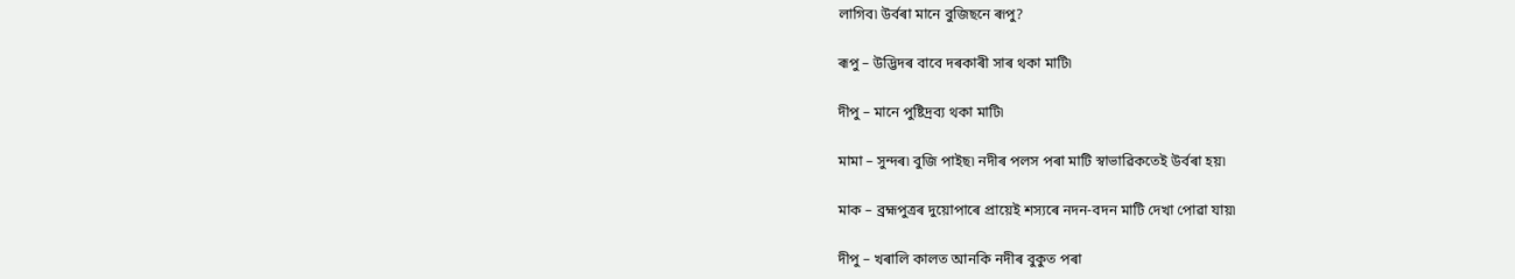লাগিব৷ উৰ্বৰা মানে বুজিছনে ৰূপু?

ৰূপু – উদ্ভিদৰ বাবে দৰকাৰী সাৰ থকা মাটি৷

দীপু – মানে পুষ্টিদ্ৰব্য থকা মাটি৷

মামা – সুন্দৰ৷ বুজি পাইছ৷ নদীৰ পলস পৰা মাটি স্বাভাৱিকতেই উৰ্বৰা হয়৷

মাক – ব্ৰহ্মপুত্ৰৰ দুয়োপাৰে প্ৰায়েই শস্যৰে নদন-বদন মাটি দেখা পোৱা যায়৷

দীপু – খৰালি কালত আনকি নদীৰ বুকুত পৰা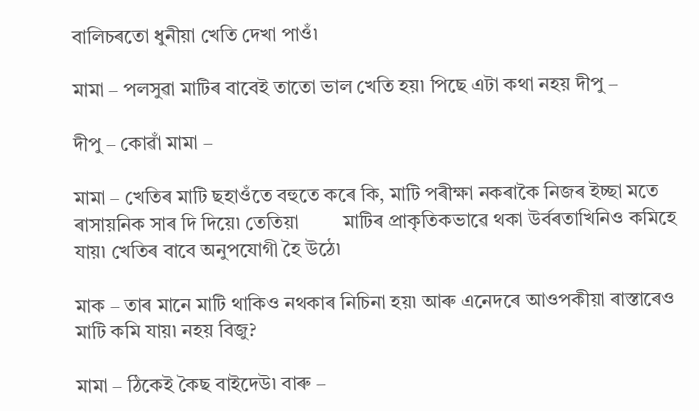বালিচৰতো ধুনীয়া খেতি দেখা পাওঁ৷

মামা – পলসুৱা মাটিৰ বাবেই তাতো ভাল খেতি হয়৷ পিছে এটা কথা নহয় দীপু –

দীপু – কোৱাঁ মামা –

মামা – খেতিৰ মাটি ছহাওঁতে বহুতে কৰে কি, মাটি পৰীক্ষা নকৰাকৈ নিজৰ ইচ্ছা মতে ৰাসায়নিক সাৰ দি দিয়ে৷ তেতিয়া         মাটিৰ প্ৰাকৃতিকভাৱে থকা উৰ্বৰতাখিনিও কমিহে যায়৷ খেতিৰ বাবে অনুপযোগী হৈ উঠে৷

মাক – তাৰ মানে মাটি থাকিও নথকাৰ নিচিনা হয়৷ আৰু এনেদৰে আওপকীয়া ৰাস্তাৰেও মাটি কমি যায়৷ নহয় বিজু?

মামা – ঠিকেই কৈছ বাইদেউ৷ বাৰু –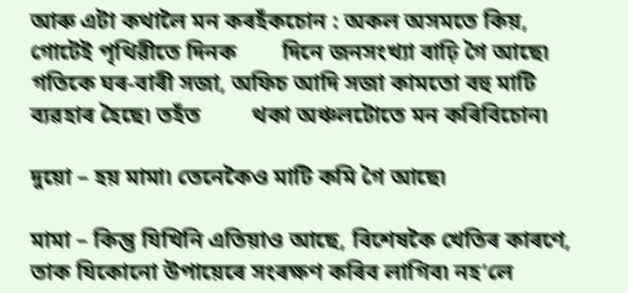আৰু এটা কথালৈ মন কৰহঁকচোন : অকল অসমতে কিয়, গোটেই পৃথিৱীতে দিনক        দিনে জনসংখ্যা বাঢ়ি গৈ আছে৷ গতিকে ঘৰ-বাৰী সজা, অফিচ আদি সজা কামতো বহু মাটি ব্যৱহাৰ হৈছে৷ তহঁত         থকা অঞ্চলটোতে মন কৰিবিচোন৷

দুয়ো – হয় মামা৷ তেনেকৈও মাটি কমি গৈ আছে৷

মামা – কিন্তু যিখিনি এতিয়াও আছে, বিশেষকৈ খেতিৰ কাৰণে, তাক যিকোনো উপায়েৰে সংৰক্ষণ কৰিব লাগিব৷ নহ’লে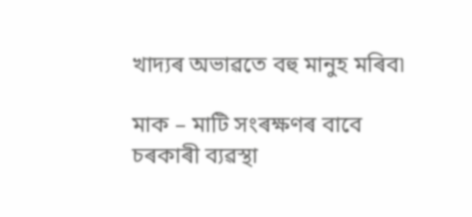খাদ্যৰ অভাৱতে বহু মানুহ মৰিব৷

মাক – মাটি সংৰক্ষণৰ বাবে চৰকাৰী ব্যৱস্থা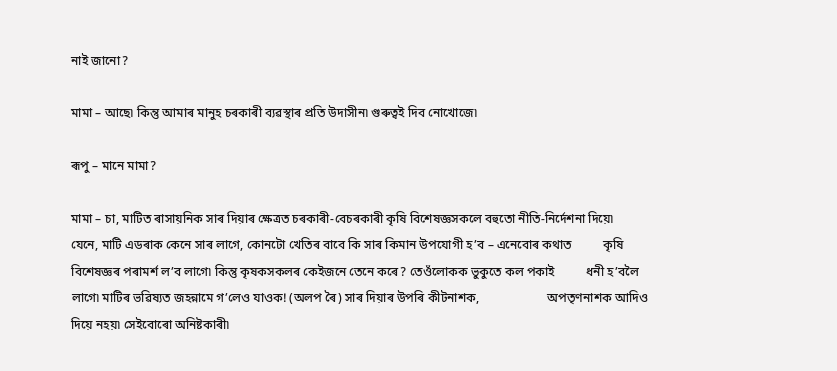নাই জানো?

মামা – আছে৷ কিন্তু আমাৰ মানুহ চৰকাৰী ব্যৱস্থাৰ প্ৰতি উদাসীন৷ গুৰুত্বই দিব নোখোজে৷

ৰূপু – মানে মামা?

মামা – চা, মাটিত ৰাসায়নিক সাৰ দিয়াৰ ক্ষেত্ৰত চৰকাৰী-বেচৰকাৰী কৃষি বিশেষজ্ঞসকলে বহুতো নীতি-নিৰ্দেশনা দিয়ে৷             যেনে, মাটি এডৰাক কেনে সাৰ লাগে, কোনটো খেতিৰ বাবে কি সাৰ কিমান উপযোগী হ’ব – এনেবোৰ কথাত          কৃষি বিশেষজ্ঞৰ পৰামৰ্শ ল’ব লাগে৷ কিন্তু কৃষকসকলৰ কেইজনে তেনে কৰে? তেওঁলোকক ভুকুতে কল পকাই          ধনী হ’বলৈ লাগে৷ মাটিৰ ভৱিষ্যত জহন্নামে গ’লেও যাওক! (অলপ ৰৈ) সাৰ দিয়াৰ উপৰি কীটনাশক,                      অপতৃণনাশক আদিও দিয়ে নহয়৷ সেইবোৰো অনিষ্টকাৰী৷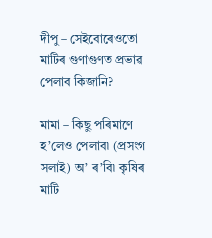দীপু – সেইবোৰেওতো মাটিৰ গুণাগুণত প্ৰভাৱ পেলাব কিজানি?

মামা – কিছু পৰিমাণে হ’লেও পেলাব৷ (প্ৰসংগ সলাই) অ’ ৰ’বি৷ কৃষিৰ মাটি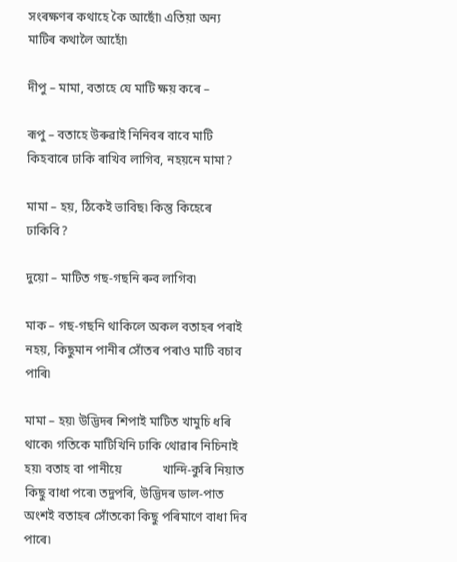সংৰক্ষণৰ কথাহে কৈ আছোঁ৷ এতিয়া অন্য             মাটিৰ কথালৈ আহোঁ৷

দীপু – মামা, বতাহে যে মাটি ক্ষয় কৰে –

ৰূপু – বতাহে উৰুৱাই নিনিবৰ বাবে মাটি কিহবাৰে ঢাকি ৰাখিব লাগিব, নহয়নে মামা?

মামা – হয়, ঠিকেই ভাবিছ৷ কিন্তু কিহেৰে ঢাকিবি?

দুয়ো – মাটিত গছ-গছনি ৰুব লাগিব৷

মাক – গছ-গছনি থাকিলে অকল বতাহৰ পৰাই নহয়, কিছুমান পানীৰ সোঁতৰ পৰাও মাটি বচাব পাৰি৷

মামা – হয়৷ উদ্ভিদৰ শিপাই মাটিত খামুচি ধৰি থাকে৷ গতিকে মাটিখিনি ঢাকি থোৱাৰ নিচিনাই হয়৷ বতাহ বা পানীয়ে             খান্দি-কুৰি নিয়াত কিছু বাধা পৰে৷ তদুপৰি, উদ্ভিদৰ ডাল-পাত অংশই বতাহৰ সোঁতকো কিছু পৰিমাণে বাধা দিব          পাৰে৷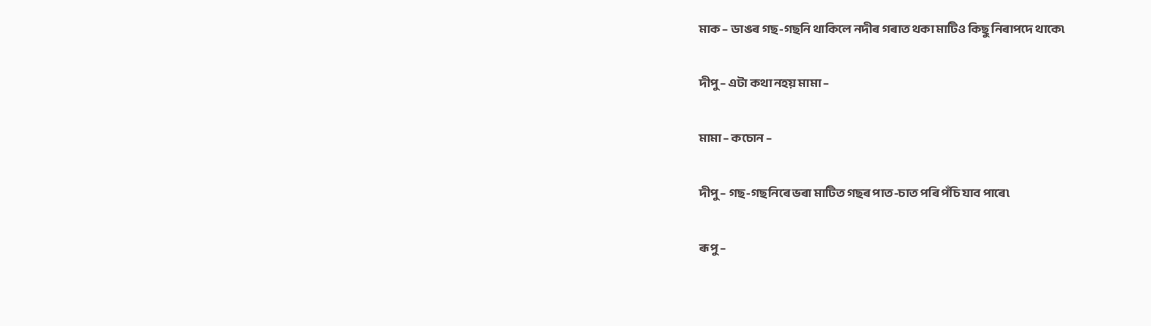মাক – ডাঙৰ গছ-গছনি থাকিলে নদীৰ গৰাত থকা মাটিও কিছু নিৰাপদে থাকে৷

দীপু – এটা কথা নহয় মামা –

মামা – কচোন –

দীপু – গছ-গছনিৰে ভৰা মাটিত গছৰ পাত-চাত পৰি পঁচি যাব পাৰে৷

ৰূপু –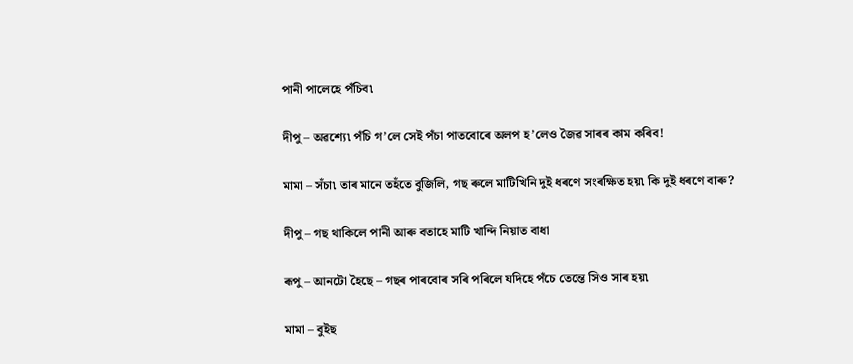পানী পালেহে পঁচিব৷

দীপু – অৱশ্যে৷ পঁচি গ’লে সেই পঁচা পাতবোৰে অলপ হ’লেও জৈৱ সাৰৰ কাম কৰিব!

মামা – সঁচা৷ তাৰ মানে তহঁতে বুজিলি, গছ ৰুলে মাটিখিনি দুই ধৰণে সংৰক্ষিত হয়৷ কি দুই ধৰণে বাৰু?

দীপু – গছ থাকিলে পানী আৰু বতাহে মাটি খান্দি নিয়াত বাধা

ৰূপু – আনটো হৈছে – গছৰ পাৰবোৰ সৰি পৰিলে যদিহে পঁচে তেন্তে সিও সাৰ হয়৷

মামা – বুইছ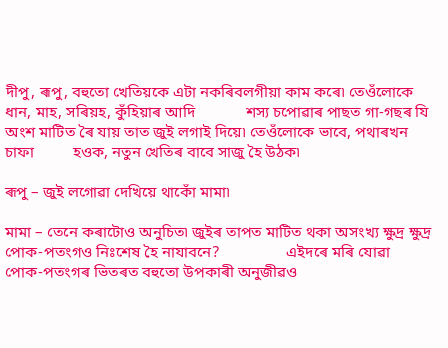দীপু, ৰূপু, বহুতো খেতিয়কে এটা নকৰিবলগীয়া কাম কৰে৷ তেওঁলোকে ধান, মাহ, সৰিয়হ, কুঁহিয়াৰ আদি             শস্য চপোৱাৰ পাছত গা-গছৰ যি অংশ মাটিত ৰৈ যায় তাত জুই লগাই দিয়ে৷ তেওঁলোকে ভাবে, পথাৰখন চাফা          হওক, নতুন খেতিৰ বাবে সাজু হৈ উঠক৷

ৰূপু – জুই লগোৱা দেখিয়ে থাকোঁ মামা৷

মামা – তেনে কৰাটোও অনুচিত৷ জুইৰ তাপত মাটিত থকা অসংখ্য ক্ষুদ্ৰ ক্ষুদ্ৰ পোক-পতংগও নিঃশেষ হৈ নাযাবনে?                 এইদৰে মৰি যোৱা পোক-পতংগৰ ভিতৰত বহুতো উপকাৰী অনুজীৱও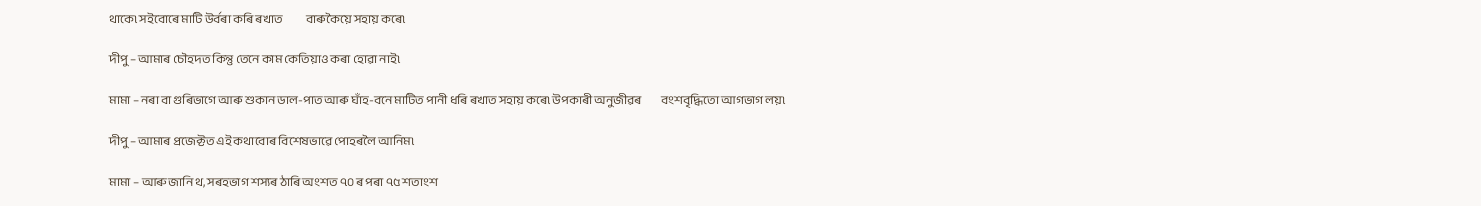থাকে৷ সইবোৰে মাটি উৰ্বৰা কৰি ৰখাত           বাৰুকৈয়ে সহায় কৰে৷

দীপু – আমাৰ চৌহদত কিন্তু তেনে কাম কেতিয়াও কৰা হোৱা নাই৷

মামা – নৰা বা গুৰিভাগে আৰু শুকান ডাল-পাত আৰু ঘাঁহ-বনে মাটিত পানী ধৰি ৰখাত সহায় কৰে৷ উপকাৰী অনুজীৱৰ         বংশবৃদ্ধিতো আগভাগ লয়৷

দীপু – আমাৰ প্ৰজেক্টত এই কথাবোৰ বিশেষভাৱে পোহৰলৈ আনিম৷

মামা – আৰু জানি থ, সৰহভাগ শস্যৰ ঠাৰি অংশত ৭০ ৰ পৰা ৭৫ শতাংশ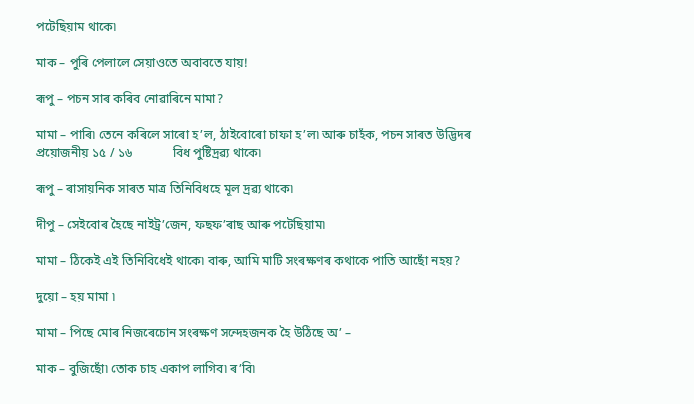পটেছিয়াম থাকে৷

মাক – পুৰি পেলালে সেয়াওতে অবাবতে যায়!

ৰূপু – পচন সাৰ কৰিব নোৱাৰিনে মামা?

মামা – পাৰি৷ তেনে কৰিলে সাৰো হ’ল, ঠাইবোৰো চাফা হ’ল৷ আৰু চাহঁক, পচন সাৰত উদ্ভিদৰ প্ৰয়োজনীয় ১৫ / ১৬             বিধ পুষ্টিদ্ৰৱ্য থাকে৷

ৰূপু – ৰাসায়নিক সাৰত মাত্ৰ তিনিবিধহে মূল দ্ৰৱ্য থাকে৷

দীপু – সেইবোৰ হৈছে নাইট্ৰ’জেন, ফছফ’ৰাছ আৰু পটেছিয়াম৷

মামা – ঠিকেই এই তিনিবিধেই থাকে৷ বাৰু, আমি মাটি সংৰক্ষণৰ কথাকে পাতি আছোঁ নহয়?

দুয়ো – হয় মামা ৷

মামা – পিছে মোৰ নিজৰেচোন সংৰক্ষণ সন্দেহজনক হৈ উঠিছে অ’ –

মাক – বুজিছোঁ৷ তোক চাহ একাপ লাগিব৷ ৰ’বি৷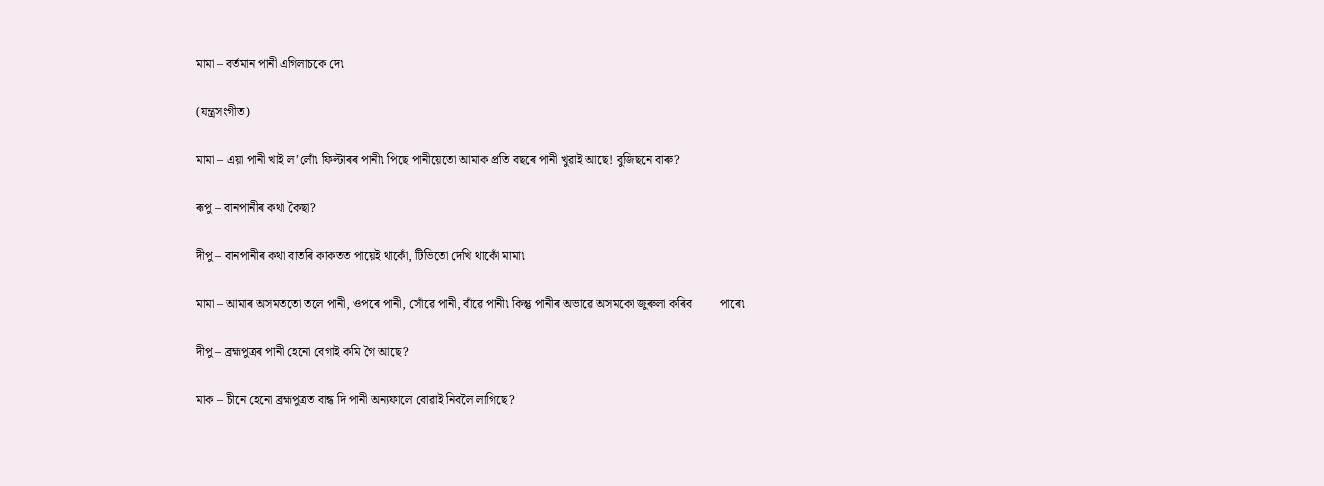মামা – বৰ্তমান পানী এগিলাচকে দে৷

(যন্ত্ৰসংগীত)

মামা – এয়া পানী খাই ল’লোঁ৷ ফিল্টাৰৰ পানী৷ পিছে পানীয়েতো আমাক প্ৰতি বছৰে পানী খুৱাই আছে! বুজিছনে বাৰু?

ৰূপু – বানপানীৰ কথা কৈছা?

দীপু – বানপানীৰ কথা বাতৰি কাকতত পায়েই থাকোঁ, টিভিতো দেখি থাকোঁ মামা৷

মামা – আমাৰ অসমততো তলে পানী, ওপৰে পানী, সোঁৱে পানী, বাঁৱে পানী৷ কিন্তু পানীৰ অভাৱে অসমকো জুৰুলা কৰিব         পাৰে৷

দীপু – ব্ৰহ্মপুত্ৰৰ পানী হেনো বেগাই কমি গৈ আছে?

মাক – চীনে হেনো ব্ৰহ্মপুত্ৰত বান্ধ দি পানী অন্যফালে বোৱাই নিবলৈ লাগিছে?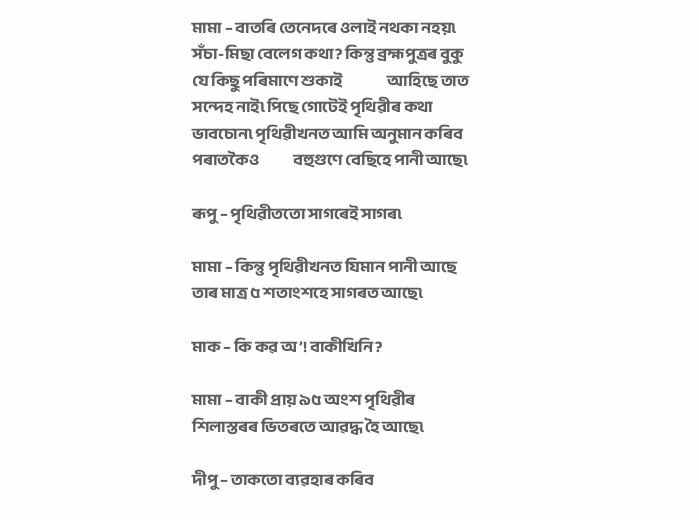মামা – বাতৰি তেনেদৰে ওলাই নথকা নহয়৷ সঁচা-মিছা বেলেগ কথা? কিন্তু ব্ৰহ্মপুত্ৰৰ বুকু যে কিছু পৰিমাণে শুকাই                 আহিছে তাত সন্দেহ নাই৷ পিছে গোটেই পৃথিৱীৰ কথা ভাবচোন৷ পৃথিৱীখনত আমি অনুমান কৰিব পৰাতকৈও             বহুগুণে বেছিহে পানী আছে৷

ৰূপু – পৃথিৱীততো সাগৰেই সাগৰ৷

মামা – কিন্তু পৃথিৱীখনত যিমান পানী আছে তাৰ মাত্ৰ ৫ শতাংশহে সাগৰত আছে৷

মাক – কি কৱ অ’! বাকীখিনি?

মামা – বাকী প্ৰায় ৯৫ অংশ পৃথিৱীৰ শিলাস্তৰৰ ভিতৰতে আৱদ্ধ হৈ আছে৷

দীপু – তাকতো ব্যৱহাৰ কৰিব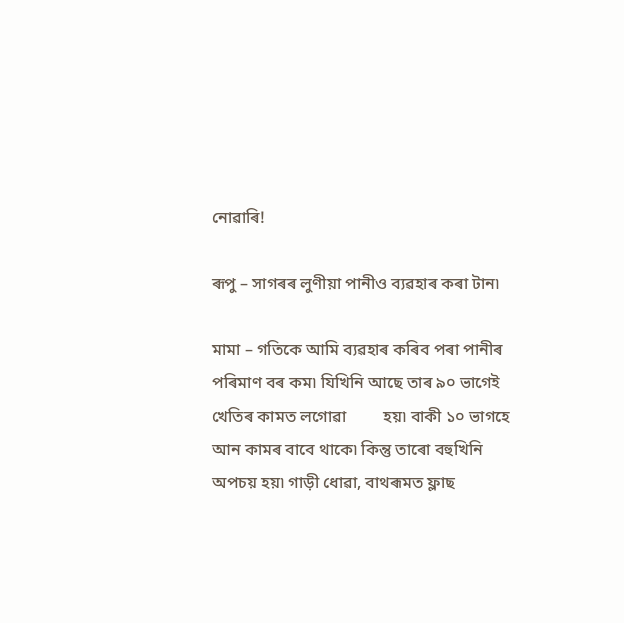নোৱাৰি!

ৰূপু – সাগৰৰ লুণীয়া পানীও ব্যৱহাৰ কৰা টান৷

মামা – গতিকে আমি ব্যৱহাৰ কৰিব পৰা পানীৰ পৰিমাণ বৰ কম৷ যিখিনি আছে তাৰ ৯০ ভাগেই খেতিৰ কামত লগোৱা         হয়৷ বাকী ১০ ভাগহে আন কামৰ বাবে থাকে৷ কিন্তু তাৰো বহুখিনি অপচয় হয়৷ গাড়ী ধোৱা, বাথৰূমত ফ্লাছ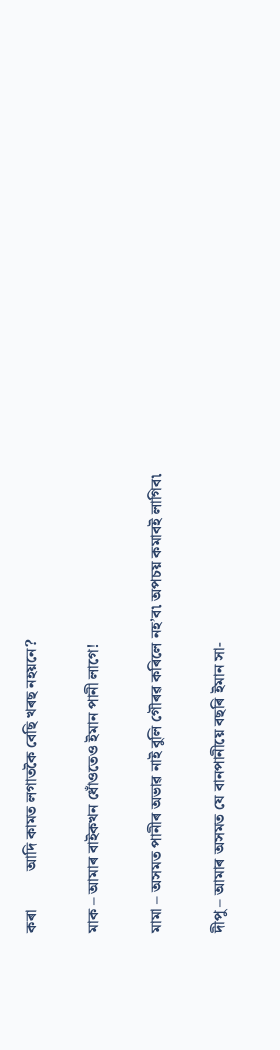কৰা          আদি কামত লগাতকৈ বেছি খৰছ নহয়নে?

মাক – আমাৰ বাইকখন ধোঁওতেও ইমান পানী লাগে!

মামা – অসমত পানীৰ অভাৱ নাই বুলি গৌৰৱ কৰিলে নহ’ব৷ অপচয় কমাবই লাগিব৷

দীপু – আমাৰ অসমত যে বানপানীয়ে বছৰি ইমান সা-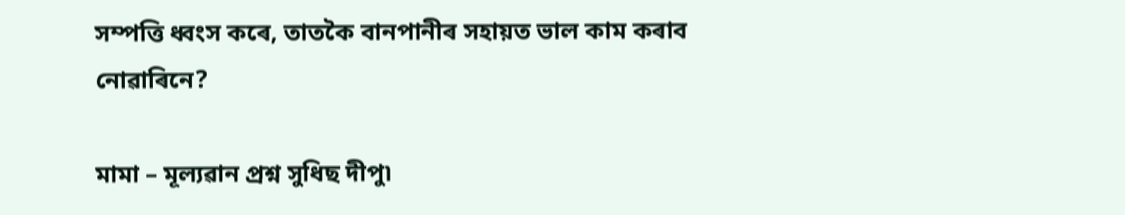সম্পত্তি ধ্বংস কৰে, তাতকৈ বানপানীৰ সহায়ত ভাল কাম কৰাব             নোৱাৰিনে?

মামা – মূল্যৱান প্ৰশ্ন সুধিছ দীপু৷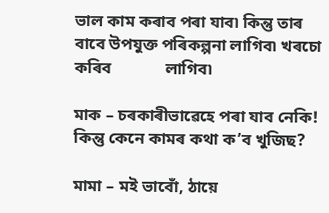ভাল কাম কৰাব পৰা যাব৷ কিন্তু তাৰ বাবে উপযুক্ত পৰিকল্পনা লাগিব৷ খৰচো কৰিব             লাগিব৷

মাক – চৰকাৰীভাৱেহে পৰা যাব নেকি! কিন্তু কেনে কামৰ কথা ক’ব খুজিছ?

মামা – মই ভাবোঁ, ঠায়ে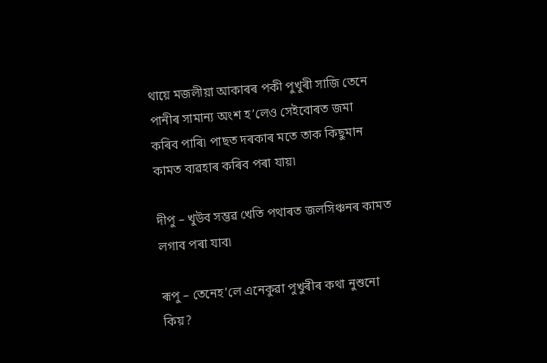থায়ে মজলীয়া আকাৰৰ পকী পুখুৰী সাজি তেনে পানীৰ সামান্য অংশ হ’লেও সেইবোৰত জমা             কৰিব পাৰি৷ পাছত দৰকাৰ মতে তাক কিছুমান কামত ব্যৱহাৰ কৰিব পৰা যায়৷

দীপু – খুউব সম্ভৱ খেতি পথাৰত জলসিঞ্চনৰ কামত লগাব পৰা যাব৷

ৰূপু – তেনেহ’লে এনেকুৱা পুখুৰীৰ কথা নুশুনো কিয়?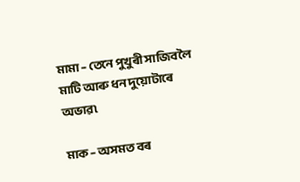মামা – তেনে পুখুৰী সাজিবলৈ মাটি আৰু ধন দুয়োটাৰে অভাৱ৷

মাক – অসমত বৰ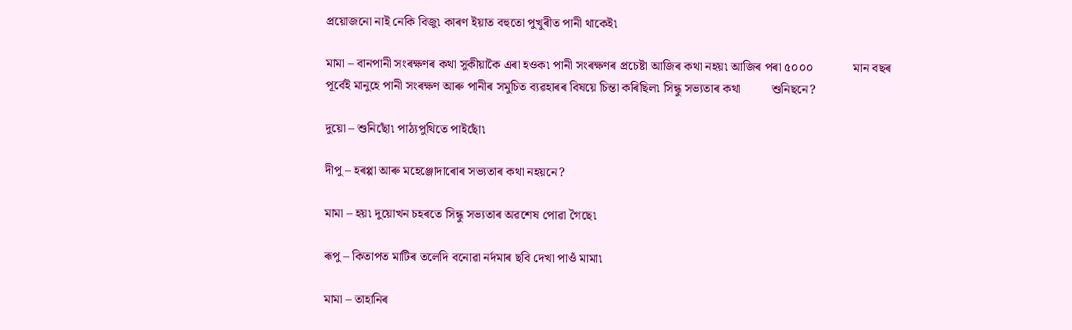প্ৰয়োজনো নাই নেকি বিজু৷ কাৰণ ইয়াত বহুতো পুখুৰীত পানী থাকেই৷

মামা – বানপানী সংৰক্ষণৰ কথা সুকীয়াকৈ এৰা হওক৷ পানী সংৰক্ষণৰ প্ৰচেষ্টা আজিৰ কথা নহয়৷ আজিৰ পৰা ৫০০০             মান বছৰ পূৰ্বেই মানুহে পানী সংৰক্ষণ আৰু পানীৰ সমুচিত ব্যৱহাৰৰ বিষয়ে চিন্তা কৰিছিল৷ সিন্ধু সভ্যতাৰ কথা          শুনিছনে?

দুয়ো – শুনিছোঁ৷ পাঠ্যপুথিতে পাইছোঁ৷

দীপু – হৰপ্পা আৰু মহেঞ্জোদাৰোৰ সভ্যতাৰ কথা নহয়নে?

মামা – হয়৷ দুয়োখন চহৰতে সিন্ধু সভ্যতাৰ অৱশেষ পোৱা গৈছে৷

ৰূপু – কিতাপত মাটিৰ তলেদি বনোৱা নৰ্দমাৰ ছবি দেখা পাওঁ মামা৷

মামা – তাহানিৰ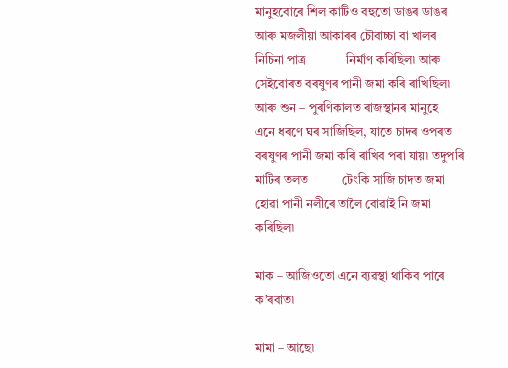মানুহবোৰে শিল কাটিও বহুতো ডাঙৰ ডাঙৰ আৰু মজলীয়া আকাৰৰ চৌবাচ্চা বা খালৰ নিচিনা পাত্ৰ             নিৰ্মাণ কৰিছিল৷ আৰু সেইবোৰত বৰষুণৰ পানী জমা কৰি ৰাখিছিল৷ আৰু শুন – পুৰণিকালত ৰাজস্থানৰ মানুহে          এনে ধৰণে ঘৰ সাজিছিল, যাতে চাদৰ ওপৰত বৰষুণৰ পানী জমা কৰি ৰাখিব পৰা যায়৷ তদুপৰি মাটিৰ তলত           টেংকি সাজি চাদত জমা হোৱা পানী নলীৰে তালৈ বোৱাই নি জমা কৰিছিল৷

মাক – আজিওতো এনে ব্যৱস্থা থাকিব পাৰে ক’ৰবাত৷

মামা – আছে৷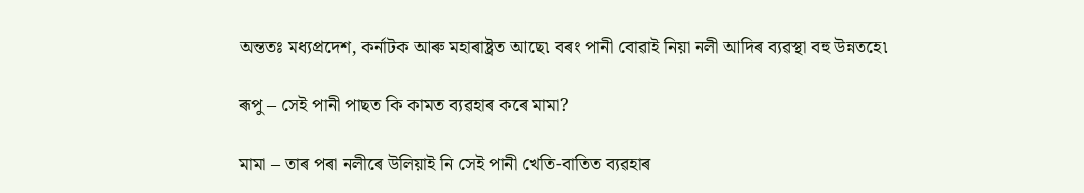অন্ততঃ মধ্যপ্ৰদেশ, কৰ্নাটক আৰু মহাৰাষ্ট্ৰত আছে৷ বৰং পানী বোৱাই নিয়া নলী আদিৰ ব্যৱস্থা বহু উন্নতহে৷

ৰূপু – সেই পানী পাছত কি কামত ব্যৱহাৰ কৰে মামা?

মামা – তাৰ পৰা নলীৰে উলিয়াই নি সেই পানী খেতি-বাতিত ব্যৱহাৰ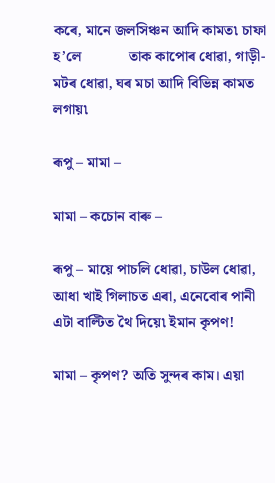কৰে, মানে জলসিঞ্চন আদি কামত৷ চাফা হ’লে             তাক কাপোৰ ধোৱা, গাড়ী-মটৰ ধোৱা, ঘৰ মচা আদি বিভিন্ন কামত লগায়৷

ৰূপু – মামা –

মামা – কচোন বাৰু –

ৰূপু – মায়ে পাচলি ধোৱা, চাউল ধোৱা, আধা খাই গিলাচত এৰা, এনেবোৰ পানী এটা বাল্টিত থৈ দিয়ে৷ ইমান কৃপণ!

মামা – কৃপণ? অতি সুন্দৰ কাম। এয়া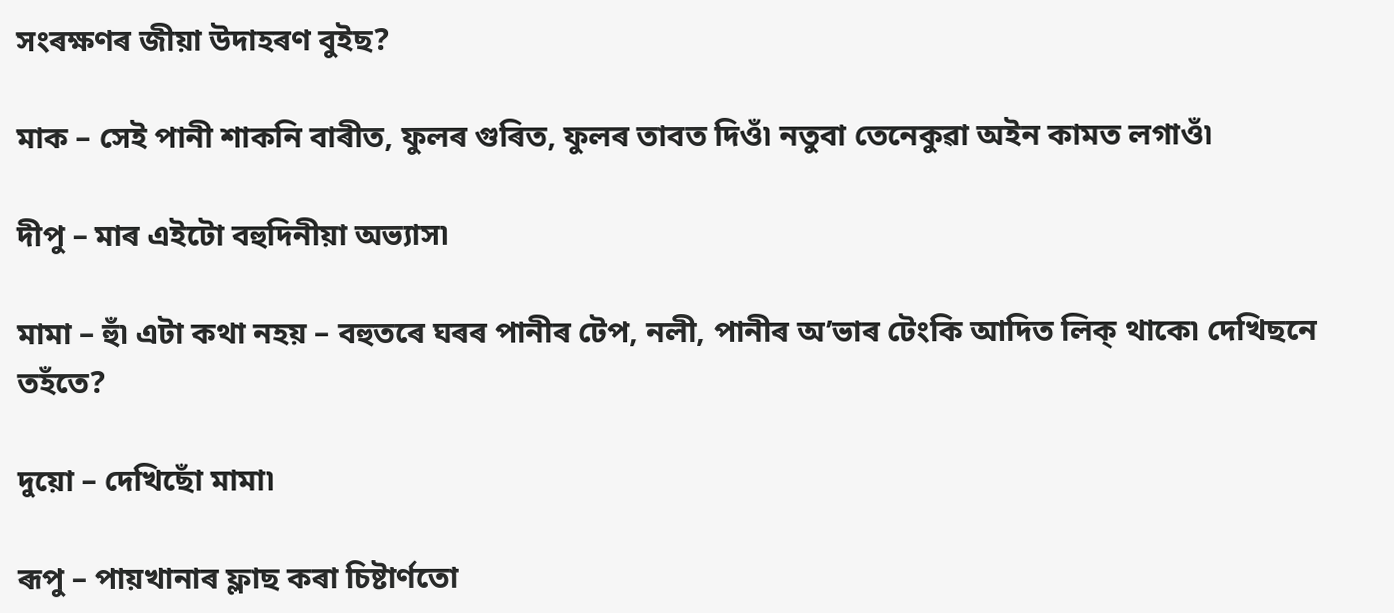সংৰক্ষণৰ জীয়া উদাহৰণ বুইছ?

মাক – সেই পানী শাকনি বাৰীত, ফুলৰ গুৰিত, ফুলৰ তাবত দিওঁ৷ নতুবা তেনেকুৱা অইন কামত লগাওঁ৷

দীপু – মাৰ এইটো বহুদিনীয়া অভ্যাস৷

মামা – হুঁ৷ এটা কথা নহয় – বহুতৰে ঘৰৰ পানীৰ টেপ, নলী, পানীৰ অ’ভাৰ টেংকি আদিত লিক্‌ থাকে৷ দেখিছনে তহঁতে?

দুয়ো – দেখিছোঁ মামা৷

ৰূপু – পায়খানাৰ ফ্লাছ কৰা চিষ্টাৰ্ণতো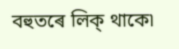বহুতৰে লিক্‌ থাকে৷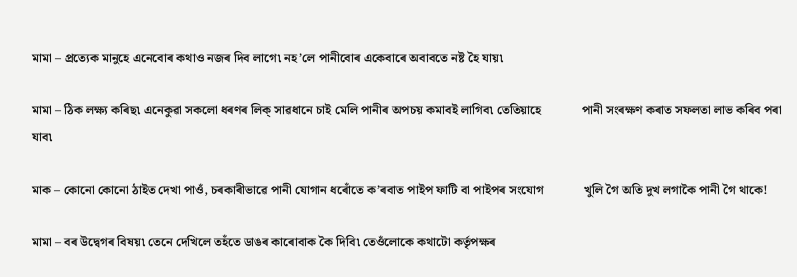মামা – প্ৰত্যেক মানুহে এনেবোৰ কথাও নজৰ দিব লাগে৷ নহ’লে পানীবোৰ একেবাৰে অবাবতে নষ্ট হৈ যায়৷

মামা – ঠিক লক্ষ্য কৰিছ৷ এনেকুৱা সকলো ধৰণৰ লিক্‌ সাৱধানে চাই মেলি পানীৰ অপচয় কমাবই লাগিব৷ তেতিয়াহে             পানী সংৰক্ষণ কৰাত সফলতা লাভ কৰিব পৰা যাব৷

মাক – কোনো কোনো ঠাইত দেখা পাওঁ, চৰকাৰীভাৱে পানী যোগান ধৰোঁতে ক’ৰবাত পাইপ ফাটি বা পাইপৰ সংযোগ             খুলি গৈ অতি দুখ লগাকৈ পানী গৈ থাকে!

মামা – বৰ উদ্বেগৰ বিষয়৷ তেনে দেখিলে তহঁতে ডাঙৰ কাৰোবাক কৈ দিবি৷ তেওঁলোকে কথাটো কৰ্তৃপক্ষৰ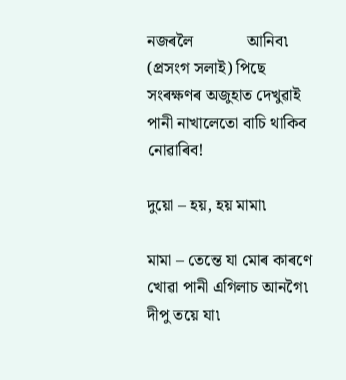নজৰলৈ             আনিব৷ (প্ৰসংগ সলাই) পিছে সংৰক্ষণৰ অজুহাত দেখুৱাই পানী নাখালেতো বাচি থাকিব নোৱাৰিব!

দুয়ো – হয়, হয় মামা৷

মামা – তেন্তে যা মোৰ কাৰণে খোৱা পানী এগিলাচ আনগৈ৷ দীপু তয়ে যা৷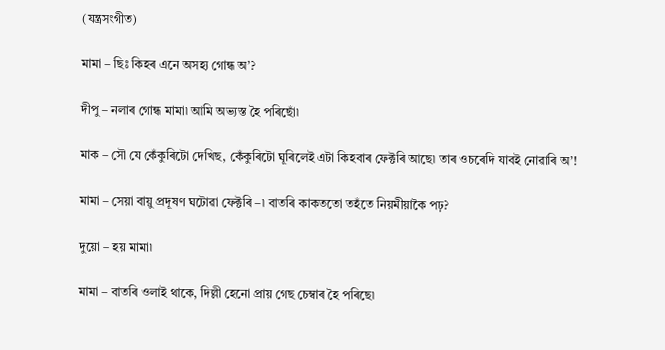(যন্ত্ৰসংগীত)

মামা – ছিঃ কিহৰ এনে অসহ্য গোন্ধ অ’?

দীপু – নলাৰ গোন্ধ মামা৷ আমি অভ্যস্ত হৈ পৰিছোঁ৷

মাক – সৌ যে কেঁকুৰিটো দেখিছ, কেঁকুৰিটো ঘূৰিলেই এটা কিহবাৰ ফেক্টৰি আছে৷ তাৰ ওচৰেদি যাবই নোৱাৰি অ’!

মামা – সেয়া বায়ু প্ৰদূষণ ঘটোৱা ফেক্টৰি –৷ বাতৰি কাকততো তহঁতে নিয়মীয়াকৈ পঢ়?

দুয়ো – হয় মামা৷

মামা – বাতৰি ওলাই থাকে, দিল্লী হেনো প্ৰায় গেছ চেম্বাৰ হৈ পৰিছে৷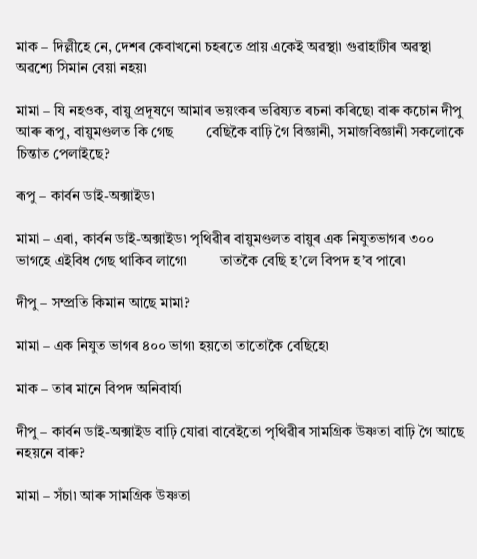মাক – দিল্লীহে নে, দেশৰ কেবাখনো চহৰতে প্ৰায় একেই অৱস্থা৷ গুৱাহাটীৰ অৱস্থা অৱশ্যে সিমান বেয়া নহয়৷

মামা – যি নহওক, বায়ু প্ৰদূষণে আমাৰ ভয়ংকৰ ভৱিষ্যত ৰচনা কৰিছে৷ বাৰু কচোন দীপু আৰু ৰূপু, বায়ুমণ্ডলত কি গেছ         বেছিকৈ বাঢ়ি গৈ বিজ্ঞানী, সমাজবিজ্ঞানী সকলোকে চিন্তাত পেলাইছে?

ৰূপু – কাৰ্বন ডাই-অক্সাইড৷

মামা – এৰা, কাৰ্বন ডাই-অক্সাইড৷ পৃথিৱীৰ বায়ুমণ্ডলত বায়ুৰ এক নিযুতভাগৰ ৩০০ ভাগহে এইবিধ গেছ থাকিব লাগে৷         তাতকৈ বেছি হ’লে বিপদ হ’ব পাৰে৷

দীপু – সম্প্ৰতি কিমান আছে মামা?

মামা – এক নিযুত ভাগৰ ৪০০ ভাগ৷ হয়তো তাতোকৈ বেছিহে৷

মাক – তাৰ মানে বিপদ অনিবাৰ্য৷

দীপু – কাৰ্বন ডাই-অক্সাইড বাঢ়ি যোৱা বাবেইতো পৃথিৱীৰ সামগ্ৰিক উষ্ণতা বাঢ়ি গৈ আছে নহয়নে বাৰু?

মামা – সঁচা৷ আৰু সামগ্ৰিক উষ্ণতা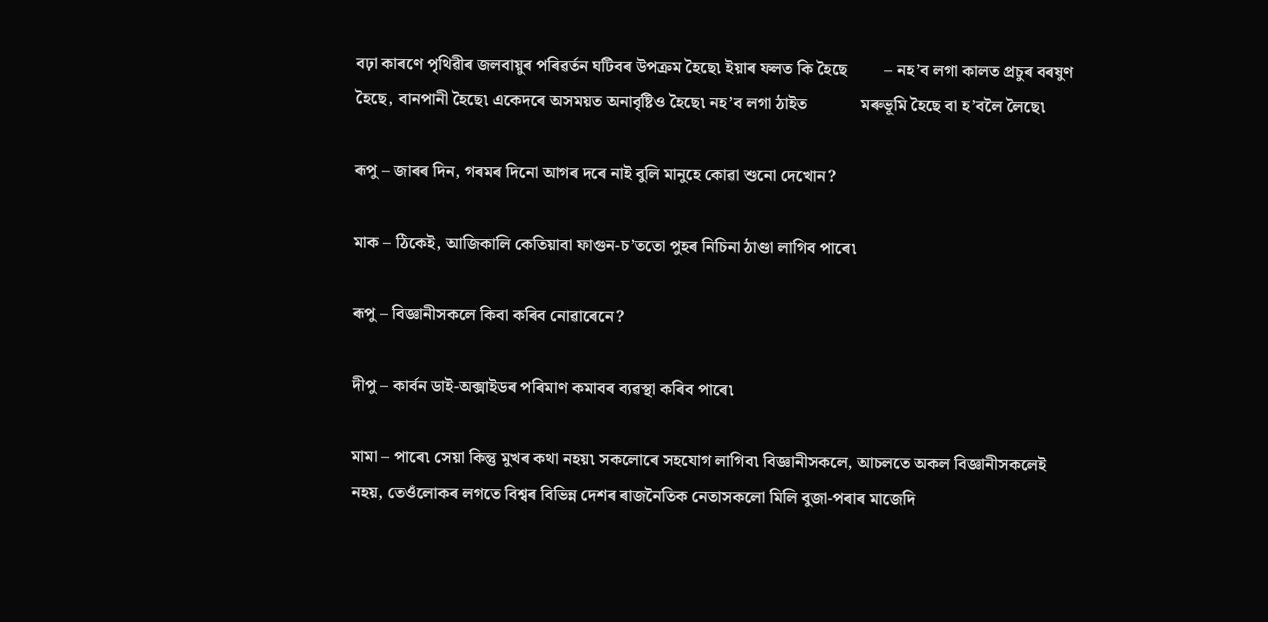বঢ়া কাৰণে পৃথিৱীৰ জলবায়ুৰ পৰিৱৰ্তন ঘটিবৰ উপক্ৰম হৈছে৷ ইয়াৰ ফলত কি হৈছে         – নহ’ব লগা কালত প্ৰচুৰ বৰষুণ হৈছে, বানপানী হৈছে৷ একেদৰে অসময়ত অনাবৃষ্টিও হৈছে৷ নহ’ব লগা ঠাইত             মৰুভূমি হৈছে বা হ’বলৈ লৈছে৷

ৰূপু – জাৰৰ দিন, গৰমৰ দিনো আগৰ দৰে নাই বুলি মানুহে কোৱা শুনো দেখোন?

মাক – ঠিকেই, আজিকালি কেতিয়াবা ফাগুন-চ’ততো পুহৰ নিচিনা ঠাণ্ডা লাগিব পাৰে৷

ৰূপু – বিজ্ঞানীসকলে কিবা কৰিব নোৱাৰেনে?

দীপু – কাৰ্বন ডাই-অক্সাইডৰ পৰিমাণ কমাবৰ ব্যৱস্থা কৰিব পাৰে৷

মামা – পাৰে৷ সেয়া কিন্তু মুখৰ কথা নহয়৷ সকলোৰে সহযোগ লাগিব৷ বিজ্ঞানীসকলে, আচলতে অকল বিজ্ঞানীসকলেই           নহয়, তেওঁলোকৰ লগতে বিশ্বৰ বিভিন্ন দেশৰ ৰাজনৈতিক নেতাসকলো মিলি বুজা-পৰাৰ মাজেদি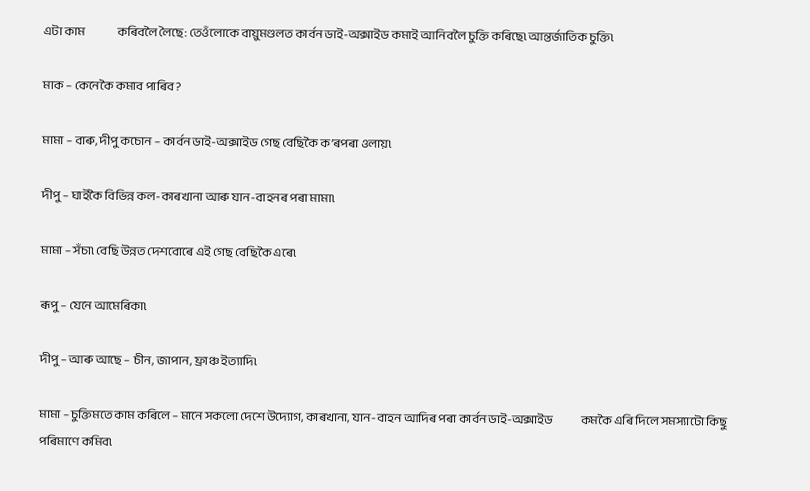এটা কাম               কৰিবলৈ লৈছে: তেওঁলোকে বায়ুমণ্ডলত কাৰ্বন ডাই-অক্সাইড কমাই আনিবলৈ চুক্তি কৰিছে৷ আন্তৰ্জাতিক চুক্তি৷

মাক – কেনেকৈ কমাব পাৰিব?

মামা – বাৰু, দীপু কচোন – কাৰ্বন ডাই-অক্সাইড গেছ বেছিকৈ ক’ৰপৰা ওলায়৷

দীপু – ঘাইকৈ বিভিন্ন কল-কাৰখানা আৰু যান-বাহনৰ পৰা মামা৷

মামা – সঁচা৷ বেছি উন্নত দেশবোৰে এই গেছ বেছিকৈ এৰে৷

ৰূপু – যেনে আমেৰিকা৷

দীপু – আৰু আছে – চীন, জাপান, ফ্ৰাঞ্চ ইত্যাদি৷

মামা – চুক্তিমতে কাম কৰিলে – মানে সকলো দেশে উদ্যোগ, কাৰখানা, যান-বাহন আদিৰ পৰা কাৰ্বন ডাই-অক্সাইড             কমকৈ এৰি দিলে সমস্যাটো কিছু পৰিমাণে কমিব৷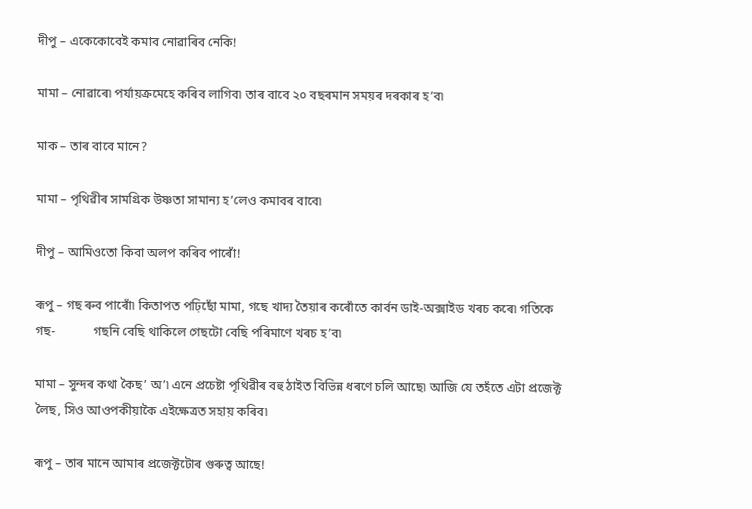দীপু – একেকোবেই কমাব নোৱাৰিব নেকি!

মামা – নোৱাৰে৷ পৰ্যায়ক্ৰমেহে কৰিব লাগিব৷ তাৰ বাবে ২০ বছৰমান সময়ৰ দৰকাৰ হ’ব৷

মাক – তাৰ বাবে মানে?

মামা – পৃথিৱীৰ সামগ্ৰিক উষ্ণতা সামান্য হ’লেও কমাবৰ বাবে৷

দীপু – আমিওতো কিবা অলপ কৰিব পাৰোঁ!

ৰূপু – গছ ৰুব পাৰোঁ৷ কিতাপত পঢ়িছোঁ মামা, গছে খাদ্য তৈয়াৰ কৰোঁতে কাৰ্বন ডাই-অক্সাইড খৰচ কৰে৷ গতিকে গছ-            গছনি বেছি থাকিলে গেছটো বেছি পৰিমাণে খৰচ হ’ব৷

মামা – সুন্দৰ কথা কৈছ’ অ’৷ এনে প্ৰচেষ্টা পৃথিৱীৰ বহু ঠাইত বিভিন্ন ধৰণে চলি আছে৷ আজি যে তহঁতে এটা প্ৰজেক্ট             লৈছ, সিও আওপকীয়াকৈ এইক্ষেত্ৰত সহায় কৰিব৷

ৰূপু – তাৰ মানে আমাৰ প্ৰজেক্টটোৰ গুৰুত্ব আছে!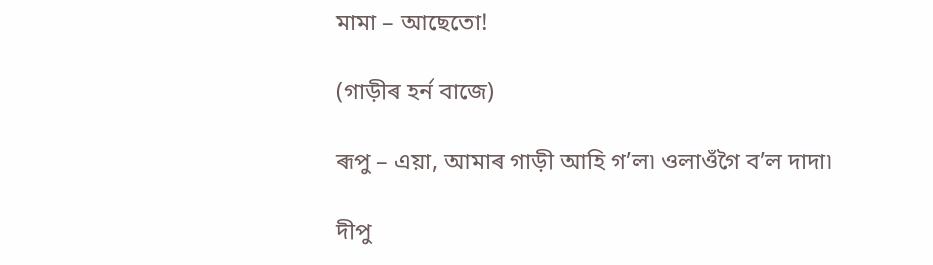মামা – আছেতো!

(গাড়ীৰ হৰ্ন বাজে)

ৰূপু – এয়া, আমাৰ গাড়ী আহি গ’ল৷ ওলাওঁগৈ ব’ল দাদা৷

দীপু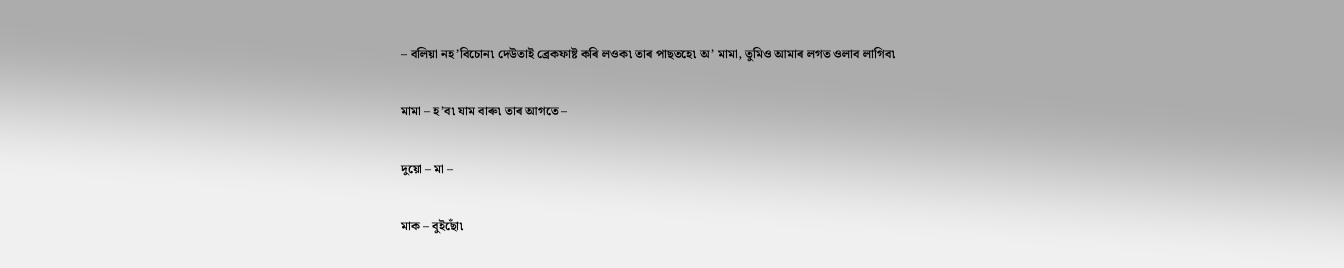– বলিয়া নহ’বিচোন৷ দেউতাই ব্ৰেকফাষ্ট কৰি লওক৷ তাৰ পাছতহে৷ অ’ মামা, তুমিও আমাৰ লগত ওলাব লাগিব৷

মামা – হ’ব৷ যাম বাৰু৷ তাৰ আগতে –

দুয়ো – মা –

মাক – বুইছোঁ৷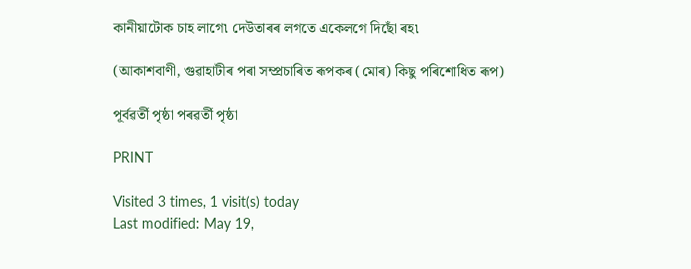কানীয়াটোক চাহ লাগে৷ দেউতাৰৰ লগতে একেলগে দিছোঁ ৰহ৷

(আকাশবাণী, গুৱাহাটীৰ পৰা সম্প্ৰচাৰিত ৰূপকৰ (মোৰ) কিছু পৰিশোধিত ৰূপ)

পূৰ্বৱৰ্তী পৃষ্ঠা পৰৱৰ্তী পৃষ্ঠা

PRINT

Visited 3 times, 1 visit(s) today
Last modified: May 19,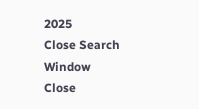2025
Close Search Window
Close